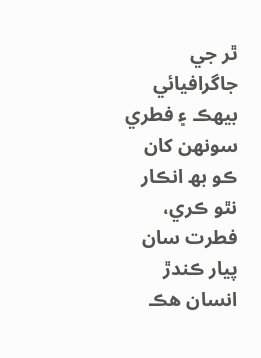ٿر جي جاگرافيائي بيھڪ ۽ فطري سونھن کان ڪو بھ انڪار نٿو ڪري، فطرت سان پيار ڪندڙ انسان هڪ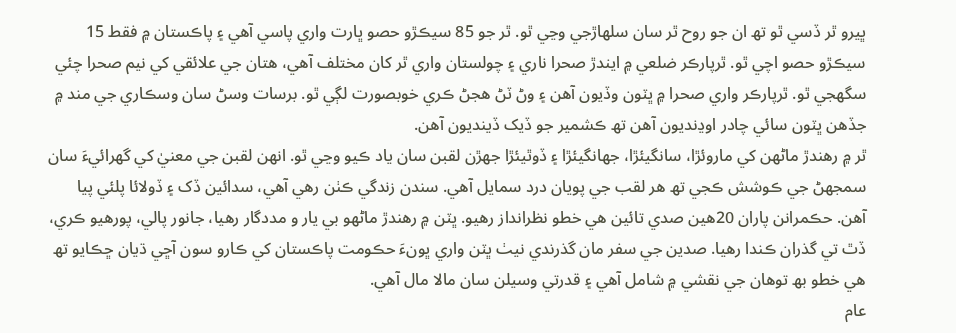ڀيرو ٿر ڏسي ٿو تھ ان جو روح ٿر سان سلھاڙجي وڃي ٿو. ٿر جو 85 سيڪڙو حصو ڀارت واري پاسي آھي ۽ پاڪستان ۾ فقط 15 سيڪڙو حصو اچي ٿو. ٿرپارڪر ضلعي ۾ ايندڙ صحرا ناري ۽ چولستان واري ٿر کان مختلف آھي، ھتان جي علائقي کي نيم صحرا چئي سگهجي ٿو. ٿرپارڪر واري صحرا ۾ ڀٽون وڏيون آھن ۽ وڻ ٽڻ ھجڻ ڪري خوبصورت لڳي ٿو. برسات وسڻ سان وسڪاري جي مند ۾ جڏھن ڀٽون سائي چادر اوڍنديون آھن تھ ڪشمير جو ڏيک ڏينديون آھن.
ٿر ۾ رھندڙ ماڻھن کي ماروئڙا، سانگيئڙا، جهانگيئڙا ۽ ڏوٿيئڙا جھڙن لقبن سان ياد ڪيو وڃي ٿو. انھن لقبن جي معنيٰ کي گھرائيءَ سان سمجهڻ جي ڪوشش ڪجي تھ ھر لقب جي پويان درد سمايل آھي. سندن زندگي ڪٺن رھي آھي، سدائين ڏک ۽ ڏولائا پلئي پيا آھن. حڪمرانن پاران 20هين صدي تائين ھي خطو نظرانداز رھيو. ڀٽن ۾ رھندڙ ماڻھو بي يار و مددگار رھيا، جانور پالي، پورھيو ڪري، ڏٿ تي گذران ڪندا رھيا. صدين جي سفر مان گذرندي نيٺ ڀٽن واري ڀونءَ حڪومت پاڪستان کي ڪارو سون آڇي ڌيان ڇڪايو تھ ھي خطو بھ توھان جي نقشي ۾ شامل آھي ۽ قدرتي وسيلن سان مالا مال آھي.
عام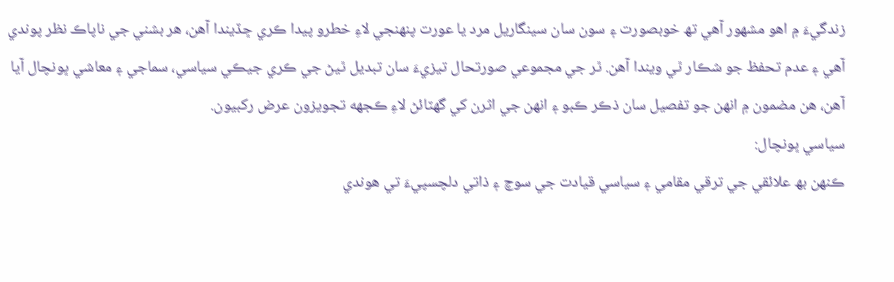زندگيءَ ۾ اھو مشھور آھي تھ خوبصورت ۽ سون سان سينگاريل مرد يا عورت پنھنجي لاءِ خطرو پيدا ڪري ڇڏيندا آھن، ھر بشني جي ناپاڪ نظر پوندي آھي ۽ عدم تحفظ جو شڪار ٿي ويندا آھن. ٿر جي مجموعي صورتحال تيزيءَ سان تبديل ٿيڻ جي ڪري جيڪي سياسي، سماجي ۽ معاشي ڀونچال آيا آھن، هن مضمون ۾ انھن جو تفصيل سان ذڪر ڪبو ۽ انھن جي اثرن کي گهٽائڻ لاءِ ڪجھه تجويزون عرض رکبيون.
سياسي ڀونچال:
ڪنھن بھ علائقي جي ترقي مقامي ۽ سياسي قيادت جي سوچ ۽ ذاتي دلچسپيءَ تي ھوندي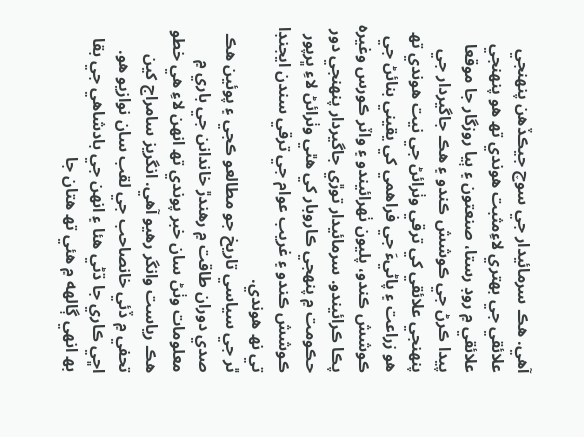آھي. ھڪ سرمائيدار جي سوچ جيڪڏهن پنھنجي علائقي جي بھتري لاءِمثبت ھوندي تھ ھو پنھنجي علائقي ۾ روڊ رستا، صنعتون ۽ ٻيا روزگار جا موقعا پيدا ڪرڻ جي ڪوشش ڪندو ۽ ھڪ جاگيردار جي پنھنجي علائقي کي ترقي وٺرائڻ جي نيت ھوندي تھ ھو زراعت ۽ پاڻيءَ جي فراھمي کي يقيني بنائڻ جي ڪوشش ڪندو، پليون ٺھرائيندو ۽ واٽر ڪورس وغيره پڪا ڪرائيندو. سرمائيدار توڙي جاگيردار پنھنجي دور حڪومت ۾ پنھجي ڪاروبار کي ھٿي وٺرائڻ لاءِ ڀرپور ڪوشش ڪندو ۽ غريب عوام جي ترقي سندن ايجنڊا تي نھ ھوندي.
ٿر جي سياسي تاريخ جو مطالعو ڪجي ۽ پوئين ھڪ صدي دوران طاقت ۾ رھندڙ خاندانن جي باري ۾ معلومات وٺڻ سان خبر پوندي تھ انھن لاءِ ھي خطو ھڪ رياست وانگر رھيو آھي. انگريز سامراج کين تحفي ۾ ڏئي خانصاحب جي لقب سان نوازيو ھو. اڇي ڪاري جا ڌڻي ھئا ۽ انھن جي بادشاھي جي بقا بھ انھي ڳالھه ۾ ھئي تھ ھتان جا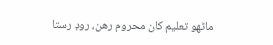ماڻھو تعليم کان محروم رھن، روڊ رستا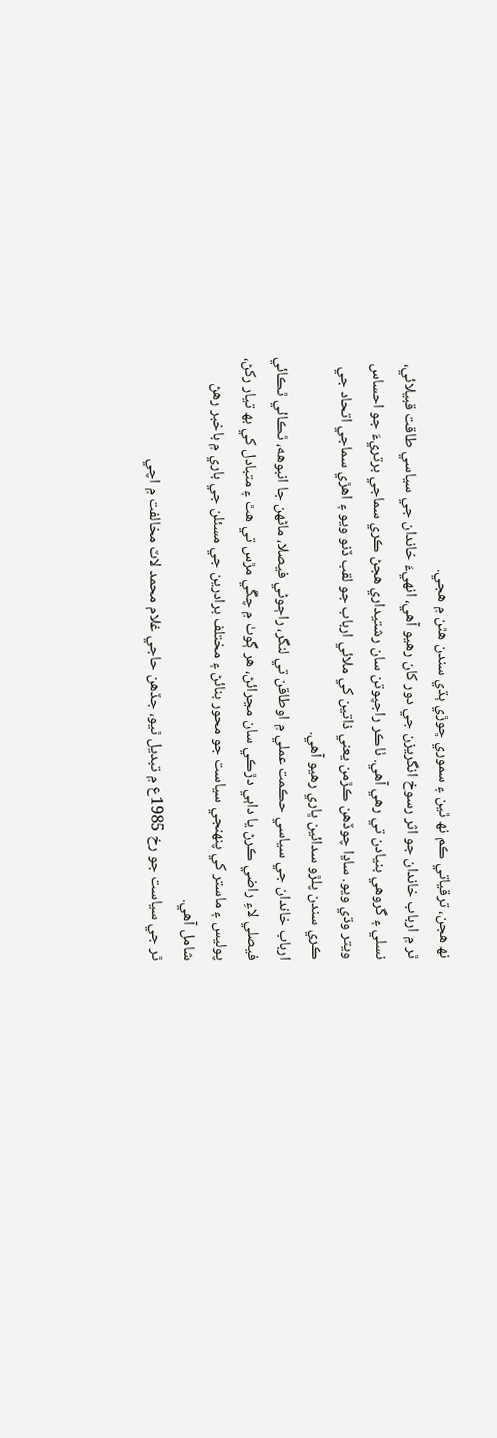نھ ھجن، ترقياتي ڪم نھ ٿين ۽ سموري ڇوڙي ٻڌي سندن ھٿن ۾ ھجي.
ٿر ۾ ارباب خاندان جو اثر رسوخ انگريزن جي دور کان رھيو آھي، انھيءَ خاندان جي سياسي طاقت قبيلائي، نسلي ۽ گروھي بنيادن تي رھي آھي. ٺاڪر راجپوتن سان رشتيداري ھجڻ ڪري سماجي برتريءَ جو احساس ويتر وڌي ويو. ساڍا چوڏھن ڪڙمن يعني ذاتين کي ملائي ارباب جو لقب ڏنو ويو ۽ اھڙي سماجي اتحاد جي ڪري سندن پلڙو سدائين ڀاري رھيو آھي.
ارباب خاندان جي سياسي حڪمت عملي ۾ اوطاقن تي لنگر، راڄوڻي فيصلا، ماڻھن جا انبوهه، ٿڪائي ٿڪائي فيصلي لاءِ راضي ڪرڻ يا داٻي دڙڪي سان مڃرائڻ، ھر ڳوٺ ۾ چڱي مڙس تي ھٿ ۽ متبادل کي بھ تيار رکڻ، پوليس ۽ ماستر کي پنھنجي سياست جو محور بنائڻ ۽ مختلف برادرين جي مسئلن جي باري ۾ باخبر رھڻ شامل آهي.
ٿر جي سياست جو رخ 1985ع ۾ تبديل ٿيو، جڏھن حاجي غلام محمد لاٽ مخالفت ۾ اچي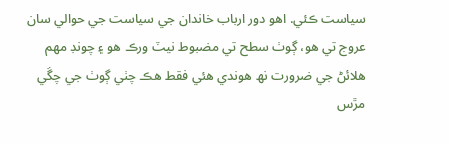سياست ڪئي. اھو دور ارباب خاندان جي سياست جي حوالي سان عروج تي ھو، ڳوٺ سطح تي مضبوط نيٽ ورڪ ھو ۽ چونڊ مھم ھلائڻ جي ضرورت نھ ھوندي ھئي فقط ھڪ چٺي ڳوٺ جي چڱي مڙس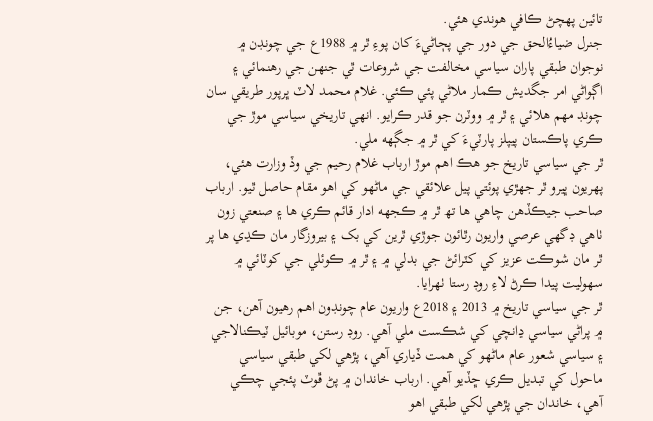تائين پھچڻ ڪافي ھوندي ھئي.
جنرل ضياءُالحق جي دور جي پڄاڻيءَ کان پوءِ ٿر ۾ 1988ع جي چونڊن ۾ نوجوان طبقي پاران سياسي مخالفت جي شروعات ٿي جنھن جي رھنمائي ۽ اڳواڻي امر جگديش ڪمار ملاڻي پئي ڪئي. غلام محمد لاٽ ڀرپور طريقي سان چونڊ مھم ھلائي ۽ ٿر ۾ ووٽرن جو قدر ڪرايو. انھي تاريخي سياسي موڙ جي ڪري پاڪستان پيپلز پارٽيءَ کي ٿر ۾ جڳھه ملي.
ٿر جي سياسي تاريخ جو ھڪ اھم موڙ ارباب غلام رحيم جي وڏ وزارت ھئي، پھريون ڀيرو ٿر جھڙي پوئتي پيل علائقي جي ماڻھو کي اھو مقام حاصل ٿيو. ارباب صاحب جيڪڏهن چاھي ھا تھ ٿر ۾ ڪجھه ادار قائم ڪري ھا ۽ صنعتي زون ٺاھي ڊگهي عرصي واريون رٿائون جوڙي ٿرين کي بک ۽ بيروزگار مان ڪڍي ھا پر ٿر مان شوڪت عزيز کي کٽرائڻ جي بدلي ۾ ۽ ٿر ۾ ڪوئلي جي کوٽائي ۾ سھوليت پيدا ڪرڻ لاءِ روڊ رستا ٺھرايا.
ٿر جي سياسي تاريخ ۾ 2013 ۽ 2018ع واريون عام چونڊون اھم رھيون آھن، جن ۾ پراڻي سياسي ڍانچي کي شڪست ملي آھي. روڊ رستن، موبائيل ٽيڪنالاجي ۽ سياسي شعور عام ماڻھو کي ھمت ڏياري آھي، پڙھي لکي طبقي سياسي ماحول کي تبديل ڪري ڇڏيو آھي. ارباب خاندان ۾ پڻ ڦوٽ پئجي چڪي آھي، خاندان جي پڙھي لکي طبقي اھو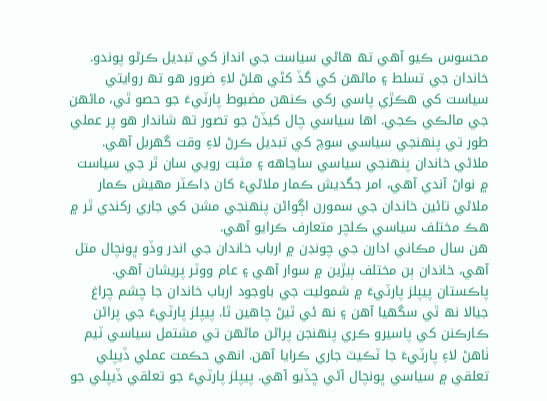محسوس ڪيو آھي تھ ھاڻي سياست جي انداز کي تبديل ڪرڻو پوندو. خاندان جي تسلط ۽ ماڻھن کي گڏ کڻي ھلڻ لاءِ ضرور ھو تھ روايتي سياست کي ھڪڙي پاسي رکي ڪنھن مضبوط پارٽيءَ جو حصو ٿي، ماڻھن جي مالڪي ڪجي. اها سياسي چال کيڏڻ جو تصور تھ شاندار ھو پر عملي طور تي پنھنجي سياسي سوچ کي تبديل ڪرڻ لاءِ وقت گهربل آھي.
ملاڻي خاندان پنھنجي سياسي ساڃاهه ۽ مثبت رويي سان ٿر جي سياست ۾ نواڻ آندي آھي، امر جگديش ڪمار ملاڻيءَ کان ڊاڪٽر مھيش ڪمار ملاڻي تائين خاندان جي سمورن اڳواڻن پنھنجي مشن کي جاري رکندي ٿر ۾ ھڪ مختلف سياسي ڪلچر متعارف ڪرايو آھي.
ھن سال مڪاني ادارن جي چونڊن ۾ ارباب خاندان جي اندر وڏو ڀونچال متل آھي، خاندان ٻن مختلف ٻيڙين ۾ سوار آھي ۽ عام ووٽر پريشان آھي. پاڪستان پيپلز پارٽيءَ ۾ شموليت جي باوجود ارباب خاندان جا چشم چراغ جيالا نھ ٿي سگهيا آھن ۽ نھ ئي ٿيڻ چاھين ٿا. پيپلز پارٽيءَ جي پراڻن ڪارڪنن کي پاسيرو ڪري پنھنجن پراڻن ماڻھن تي مشتمل سياسي ٽيم ٺاھڻ لاءِ پارٽيءَ جا ٽڪيٽ جاري ڪرايا آھن. انھي حڪمت عملي ڏيپلي تعلقي ۾ سياسي ڀونچال آڻي ڇڏيو آھي. پيپلز پارٽيءَ جو تعلقي ڏيپلي جو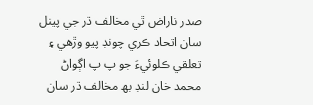صدر ناراض ٿي مخالف ڌر جي پينل سان اتحاد ڪري چونڊ پيو وڙھي ۽ تعلقي ڪلوئيءَ جو پ پ اڳواڻ محمد خان لنڊ بھ مخالف ڌر سان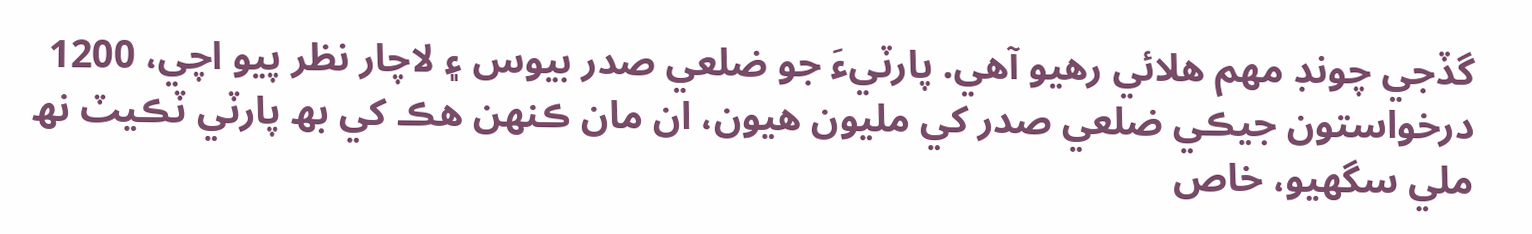گڏجي چونڊ مھم ھلائي رھيو آھي. پارٽيءَ جو ضلعي صدر بيوس ۽ لاچار نظر پيو اچي، 1200 درخواستون جيڪي ضلعي صدر کي مليون ھيون، ان مان ڪنھن ھڪ کي بھ پارٽي ٽڪيٽ نھ ملي سگهيو، خاص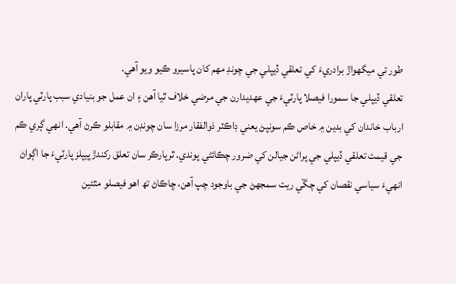طور تي ميگھواڙ برادريءَ کي تعلقي ڏيپلي جي چونڊ مھم کان پاسيرو ڪيو ويو آھي.
تعلقي ڏيپلي جا سمورا فيصلا پارٽيءَ جي عھديدارن جي مرضي خلاف ٿيا آھن ۽ ان عمل جو بنيادي سبب پارٽي پاران ارباب خاندان کي بدين ۾ خاص ڪم سونپڻ يعني ڊاڪٽر ذوالفقار مرزا سان چونڊن ۾ مقابلو ڪرڻ آھي. انھي ڳري ڪم جي قيمت تعلقي ڏيپلي جي پراڻن جيالن کي ضرور چڪائڻي پوندي. ٿرپارڪر سان تعلق رکندڙ پيپلز پارٽيءَ جا اڳواڻ انھيءَ سياسي نقصان کي چڱي ريت سمجهڻ جي باوجود چپ آھن، ڇاڪاڻ تھ اھو فيصلو مٿئين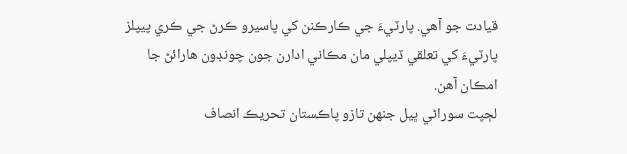قيادت جو آھي. پارٽيءَ جي ڪارڪنن کي پاسيرو ڪرڻ جي ڪري پيپلز پارٽيءَ کي تعلقي ڏيپلي مان مڪاني ادارن جون چونڊون ھارائڻ جا امڪان آھن.
لڄپت سوراڻي ڀيل جنھن تازو پاڪستان تحريڪ انصاف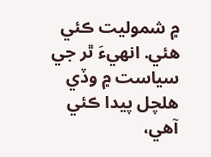۾ شموليت ڪئي ھئي. انھيءَ ٿر جي سياست ۾ وڏي ھلچل پيدا ڪئي آھي،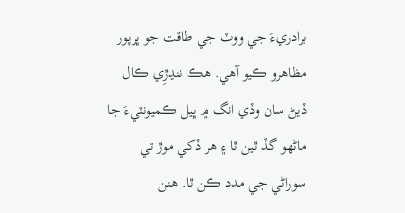برادريءَ جي ووٽ جي طاقت جو ڀرپور مظاھرو ڪيو آھي. ھڪ ننڍڙِي ڪال ڏيڻ سان وڏي انگ ۾ ڀيل ڪميونٽيءَ جا ماڻھو گڏ ٿين ٿا ۽ ھر ڏکي موڙ تي سوراڻي جي مدد ڪن ٿا. ھنن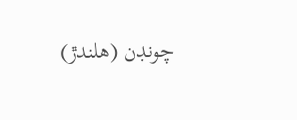چونڊن (ھلندڙ)